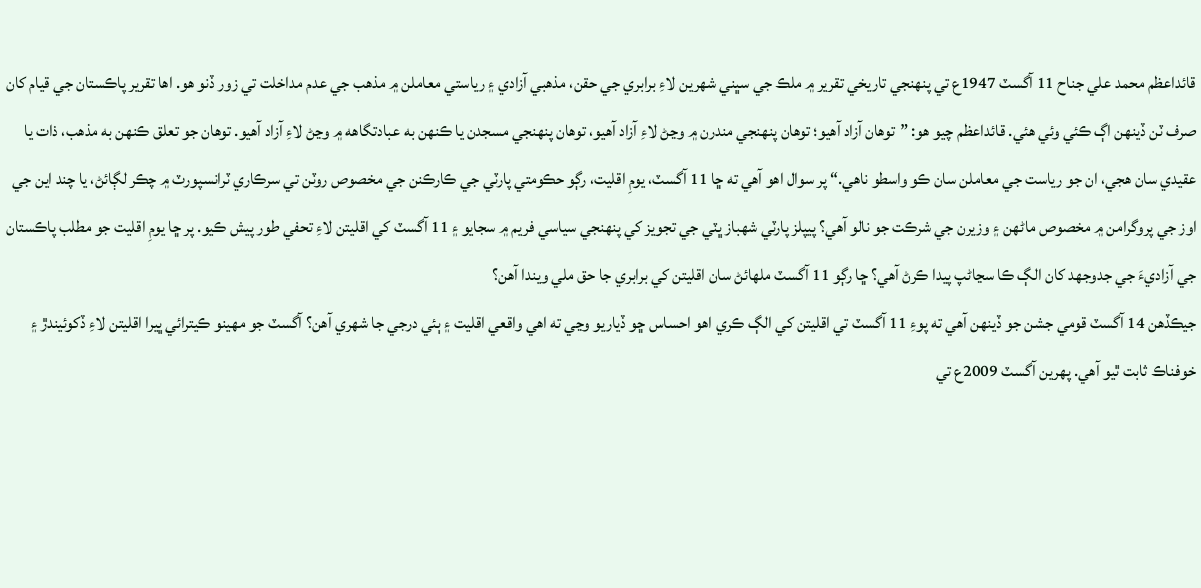قائداعظم محمد علي جناح 11 آگسٽ 1947ع تي پنهنجي تاريخي تقرير ۾ ملڪ جي سڀني شهرين لاءِ برابري جي حقن، مذهبي آزادي ۽ رياستي معاملن ۾ مذهب جي عدم مداخلت تي زور ڏنو هو. اها تقرير پاڪستان جي قيام کان صرف ٽن ڏينهن اڳ ڪئي وئي هئي. قائداعظم چيو هو: ”توهان آزاد آهيو؛ توهان پنهنجي مندرن ۾ وڃڻ لاءِ آزاد آهيو، توهان پنهنجي مسجدن يا ڪنهن به عبادتگاهه ۾ وڃڻ لاءِ آزاد آهيو. توهان جو تعلق ڪنهن به مذهب، ذات يا عقيدي سان هجي، ان جو رياست جي معاملن سان ڪو واسطو ناهي.“ پر سوال اهو آهي ته ڇا 11 آگسٽ، يومِ اقليت، رڳو حڪومتي پارٽي جي ڪارڪنن جي مخصوص روٽن تي سرڪاري ٽرانسپورٽ ۾ چڪر لڳائڻ، يا چند اين جي اوز جي پروگرامن ۾ مخصوص ماڻهن ۽ وزيرن جي شرڪت جو نالو آهي؟ پيپلز پارٽي شهباز ڀٽي جي تجويز کي پنهنجي سياسي فريم ۾ سجايو ۽ 11 آگسٽ کي اقليتن لاءِ تحفي طور پيش ڪيو. پر ڇا يومِ اقليت جو مطلب پاڪستان جي آزاديءَ جي جدوجهد کان الڳ ڪا سڃاڻپ پيدا ڪرڻ آهي؟ ڇا رڳو 11 آگسٽ ملهائڻ سان اقليتن کي برابري جا حق ملي ويندا آهن؟
جيڪڏهن 14 آگسٽ قومي جشن جو ڏينهن آهي ته پوءِ 11 آگسٽ تي اقليتن کي الڳ ڪري اهو احساس ڇو ڏياريو وڃي ته اهي واقعي اقليت ۽ ٻئي درجي جا شهري آهن؟ آگسٽ جو مهينو ڪيترائي ڀيرا اقليتن لاءِ ڏکوئيندڙ ۽ خوفناڪ ثابت ٿيو آهي. پهرين آگسٽ 2009ع تي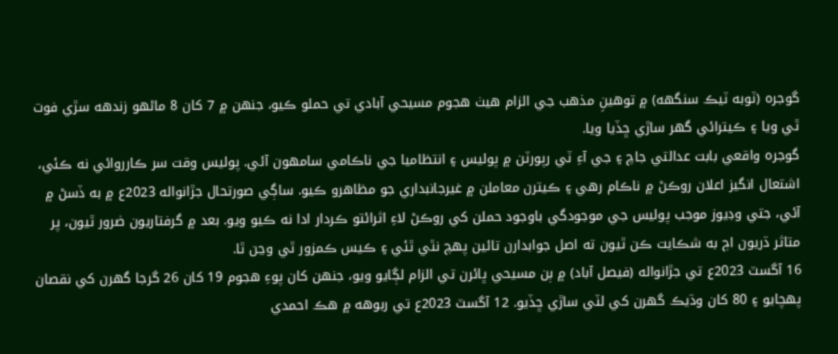گوجره (ٽوبه ٽيڪ سنگهه) ۾ توهينِ مذهب جي الزام هيٺ هجوم مسيحي آبادي تي حملو ڪيو، جنهن ۾ 7 کان 8 ماڻهو زندهه سڙي فوت ٿي ويا ۽ ڪيترائي گهر ساڙي ڇڏيا ويا.
گوجره واقعي بابت عدالتي جاچ ۽ جي آءِ ٽي رپورٽن ۾ پوليس ۽ انتظاميا جي ناڪامي سامهون آئي. پوليس وقت سر ڪارروائي نه ڪئي، اشتعال انگيز اعلان روڪڻ ۾ ناڪام رهي ۽ ڪيترن معاملن ۾ غيرجانبداري جو مظاهرو ڪيو. ساڳي صورتحال جڙانواله 2023ع ۾ به ڏسڻ ۾ آئي، جتي وڊيوز موجب پوليس جي موجودگي باوجود حملن کي روڪڻ لاءِ اثرائتو ڪردار ادا نه ڪيو ويو. بعد ۾ گرفتاريون ضرور ٿيون، پر متاثر ڌريون اڄ به شڪايت ڪن ٿيون ته اصل جوابدارن تائين پهچ نٿي ٿئي ۽ ڪيس ڪمزور ٿي وڃن ٿا.
16 آگسٽ 2023ع تي جڙانواله (فيصل آباد) ۾ ٻن مسيحي ڀائرن تي الزام لڳايو ويو، جنهن کان پوءِ هجوم 19 کان 26 گرجا گهرن کي نقصان پهچايو ۽ 80 کان وڌيڪ گهرن کي لٽي ساڙي ڇڏيو. 12 آگسٽ 2023ع تي ربوهه ۾ هڪ احمدي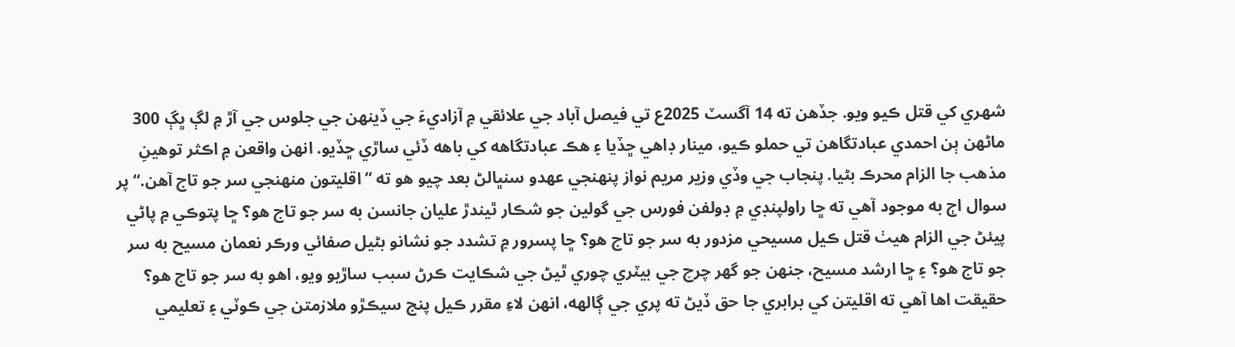شهري کي قتل ڪيو ويو. جڏهن ته 14 آگسٽ 2025ع تي فيصل آباد جي علائقي ۾ آزاديءَ جي ڏينهن جي جلوس جي آڙ ۾ لڳ ڀڳ 300 ماڻهن ٻن احمدي عبادتگاهن تي حملو ڪيو، مينار ڊاهي ڇڏيا ۽ هڪ عبادتگاهه کي باهه ڏئي ساڙي ڇڏيو. انهن واقعن ۾ اڪثر توهينِ مذهب جا الزام محرڪ بڻيا. پنجاب جي وڏي وزير مريم نواز پنهنجي عهدو سنڀالڻ بعد چيو هو ته ”اقليتون منهنجي سر جو تاج آهن.“ پر سوال اڄ به موجود آهي ته ڇا راولپنڊي ۾ ڊولفن فورس جي گولين جو شڪار ٿيندڙ عليان جانسن به سر جو تاج هو؟ ڇا پتوڪي ۾ پاڻي پيئڻ جي الزام هيٺ قتل ڪيل مسيحي مزدور به سر جو تاج هو؟ ڇا پسرور ۾ تشدد جو نشانو بڻيل صفائي ورڪر نعمان مسيح به سر جو تاج هو؟ ۽ ڇا ارشد مسيح، جنهن جو گهر چرچ جي بيٽري چوري ٿيڻ جي شڪايت ڪرڻ سبب ساڙيو ويو، اهو به سر جو تاج هو؟
حقيقت اها آهي ته اقليتن کي برابري جا حق ڏيڻ ته پري جي ڳالهه، انهن لاءِ مقرر ڪيل پنج سيڪڙو ملازمتن جي ڪوٽي ۽ تعليمي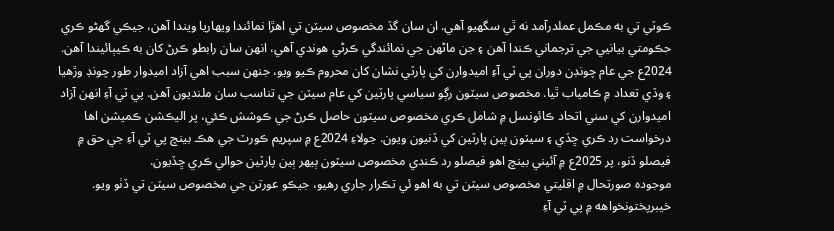ڪوٽي تي به مڪمل عملدرآمد نه ٿي سگهيو آهي. ان سان گڏ مخصوص سيٽن تي اهڙا نمائندا ويهاريا ويندا آهن، جيڪي گهڻو ڪري حڪومتي بيانيي جي ترجماني ڪندا آهن ۽ جن ماڻهن جي نمائندگي ڪرڻي هوندي آهي، انهن سان رابطو ڪرڻ کان به ڪيٻائيندا آهن.
2024ع جي عام چونڊن دوران پي ٽي آءِ اميدوارن کي پارٽي نشان کان محروم ڪيو ويو، جنهن سبب اهي آزاد اميدوار طور چونڊ وڙهيا ۽ وڏي تعداد ۾ ڪامياب ٿيا. مخصوص سيٽون رڳو سياسي پارٽين کي عام سيٽن جي تناسب سان ملنديون آهن. پي ٽي آءِ انهن آزاد اميدوارن کي سني اتحاد ڪائونسل ۾ شامل ڪري مخصوص سيٽون حاصل ڪرڻ جي ڪوشش ڪئي، پر اليڪشن ڪميشن اها درخواست رد ڪري ڇڏي ۽ سيٽون ٻين پارٽين کي ڏنيون ويون. جولاءِ 2024ع ۾ سپريم ڪورٽ جي هڪ بينچ پي ٽي آءِ جي حق ۾ فيصلو ڏنو، پر 2025ع ۾ آئيني بينچ اهو فيصلو رد ڪندي مخصوص سيٽون ٻيهر ٻين پارٽين حوالي ڪري ڇڏيون.
موجوده صورتحال ۾ اقليتي مخصوص سيٽن تي به اهو ئي تڪرار جاري رهيو، جيڪو عورتن جي مخصوص سيٽن تي ڏٺو ويو. خيبرپختونخواهه ۾ پي ٽي آءِ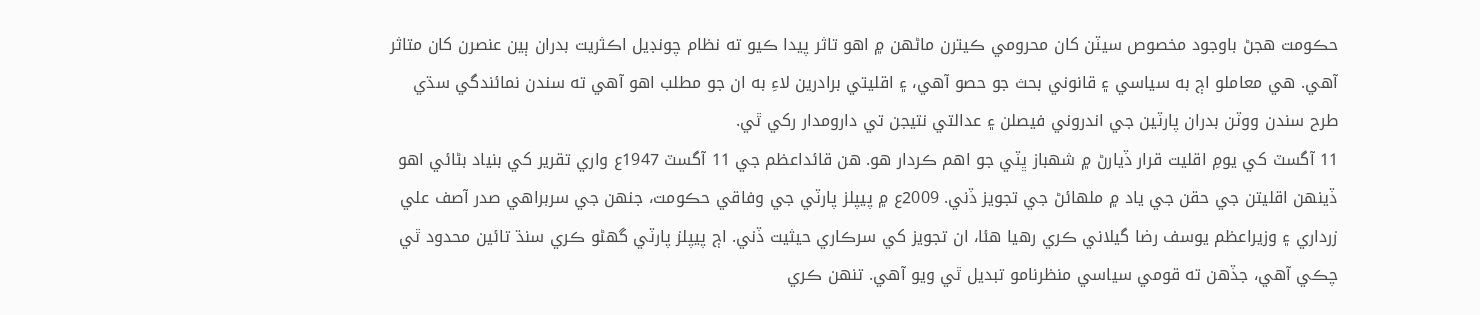حڪومت هجڻ باوجود مخصوص سيٽن کان محرومي ڪيترن ماڻهن ۾ اهو تاثر پيدا ڪيو ته نظام چونڊيل اڪثريت بدران ٻين عنصرن کان متاثر آهي. هي معاملو اڄ به سياسي ۽ قانوني بحث جو حصو آهي، ۽ اقليتي برادرين لاءِ به ان جو مطلب اهو آهي ته سندن نمائندگي سڌي طرح سندن ووٽن بدران پارٽين جي اندروني فيصلن ۽ عدالتي نتيجن تي دارومدار رکي ٿي.
11 آگسٽ کي يومِ اقليت قرار ڏيارڻ ۾ شهباز ڀٽي جو اهم ڪردار هو. هن قائداعظم جي 11 آگسٽ 1947ع واري تقرير کي بنياد بڻائي اهو ڏينهن اقليتن جي حقن جي ياد ۾ ملهائڻ جي تجويز ڏني. 2009ع ۾ پيپلز پارٽي جي وفاقي حڪومت، جنهن جي سربراهي صدر آصف علي زرداري ۽ وزيراعظم يوسف رضا گيلاني ڪري رهيا هئا، ان تجويز کي سرڪاري حيثيت ڏني. اڄ پيپلز پارٽي گهڻو ڪري سنڌ تائين محدود ٿي چڪي آهي، جڏهن ته قومي سياسي منظرنامو تبديل ٿي ويو آهي. تنهن ڪري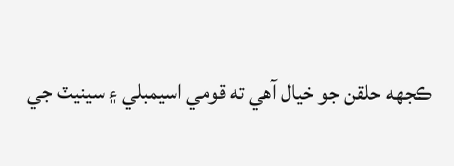ڪجهه حلقن جو خيال آهي ته قومي اسيمبلي ۽ سينيٽ جي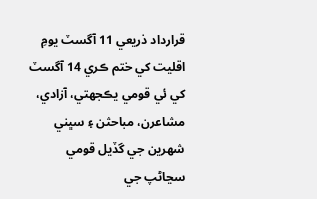قرارداد ذريعي 11 آگسٽ يومِ اقليت کي ختم ڪري 14 آگسٽ کي ئي قومي يڪجهتي، آزادي، مشاعرن، مباحثن ۽ سڀني شهرين جي گڏيل قومي سڃاڻپ جي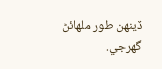ڏينهن طور ملهائڻ گهرجي.